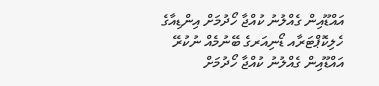އައްޑޫއިން ގެއްލުނު ކުއްޖާ ހޯދުމަށް އިންޑިއާގެ ހެލިކޮޕްޓަރާއ ޑޯނިއަރގެ ބޭނުމެއް ނުކުރޭ
އައްޑޫއިން ގެއްލުނު ކުއްޖާ ހޯދުމަށް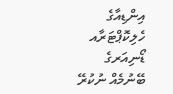އިންޑިއާގެ ހެލިކޮޕްޓަރާއ ޑޯނިއަރގެ ބޭނުމެއް ނުކުރޭ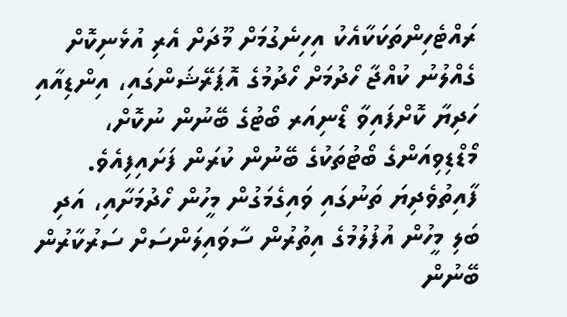ރައްޓެހިންތަކަކާއެކު އިހިނެގުމަށް މޫދަށް އެރި އުޅެނިކޮށް ގެއްލުނު ކުއްޖާ ހޯދުމަށް ހޯދުމުގެ އޮޕަރޭޝަންގައި، އިންޑިއާއި ހަދިޔާ ކޮށްފައިވާ ޑޯނިއަރ ބޯޓުގެ ބޭނުން ނުކޮށް، މޯޑްޑިވިއަންގެ ބޯޓުތަކުގެ ބޭނުން ކުރަން ފަށައިފިއެވެ.
ފާއިތުވެދިޔަ ތަނުގައި ވައިގެމަގުން މީހުން ހޯދުމަށާއި، އަދި ބަލި މީހުން އުފުލުމުގެ އިތުރުން ސާވައިލަންސަށް ސަރުކާރުން ބޭނުން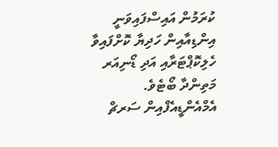ކުރަމުން އައިސްފައިވަނީ އިންޑިއާއިން ހަދިޔާ ކޮށްފައިވާ ހެލިކޮޕްޓަރާއި އަދި ޑޯނިއަރ މަތިންދާ ބޯޓެވެ.
އެމްއެންޑީއެފްއިން ސަރޗް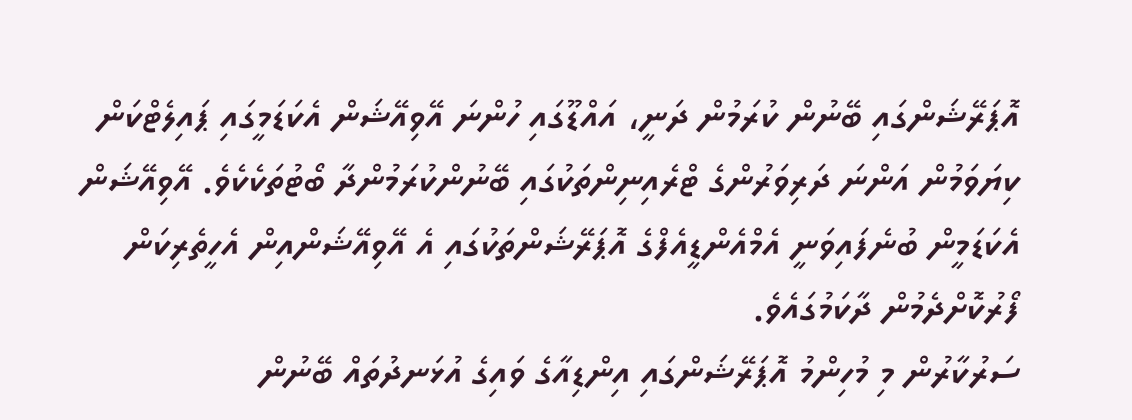އޮޕަރޭޝަންގައި ބޭނުން ކުރަމުން ދަނީ، އައްޑޫގައި ހުންނަ އޭވިއޭޝަން އެކަޑަމީގައި ޕައިލެޓްކަން ކިޔަވަމުން އަންނަ ދަރިވަރުންގެ ޓްރެއިނިންތަކުގައި ބޭނުންކުރަމުންދާ ބޯޓުތަކެކެވެ. އޭވިއޭޝަން އެކަޑަމީން ބުނެފައިވަނީ އެމްއެންޑީއެފްގެ އޮޕަރޭޝަންތަކުގައި އެ އޭވިއޭޝަންއިން އެހީތެރިކަން ފޯރުކޮށްދެމުން ދާކަމުގައެވެ.
ސަރުކާރުން މި މުހިންމު އޮޕަރޭޝަންގައި އިންޑިއާގެ ވައިގެ އުޅަނދުތައް ބޭނުން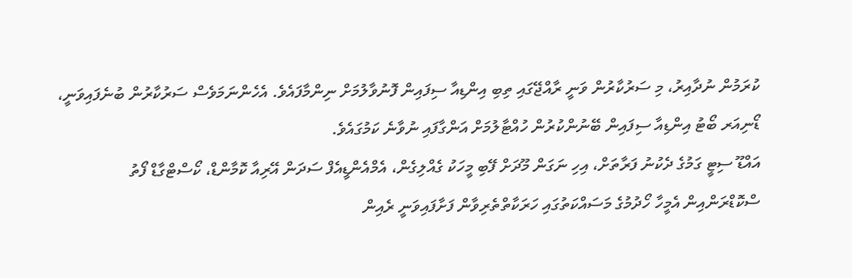ކުރަމުން ނުދާއިރު، މި ސަރުކާރުން ވަނީ ރާއްޖޭގައި ތިބި އިންޑިއާ ސިފައިން ފޮނުވާލުމަށް ނިންމާފައެވެ. އެހެންނަމަވެސް ސަރުކާރުން ބުނެފައިވަނީ، ޑޯނިއަރ ބޯޓު އިންޑިއާ ސިފައިން ބޭނުންކުރުން ހުއްޓާލުމަށް އަންގާފައި ނުވާނެ ކަމުގައެވެ.
އައްޑޫ ސިޓީ ގަމުގެ ދެކުނު ފަރާތަށް، އިހި ނަގަން މޫދަށް ފޭބި މީހަކު ގެއްލިގެން، އެމްއެންޑީއެފް ސަދަން އޭރިއާ ކޮމާންޑް، ކޯސްޓްގާޑް ފޯތު ސްކޮޑްރަންއިން އެމީހާ ހޯދުމުގެ މަސައްކަތުގައި ހަރަކާތްތެރިވާން ފަށާފައިވަނީ ރެއިން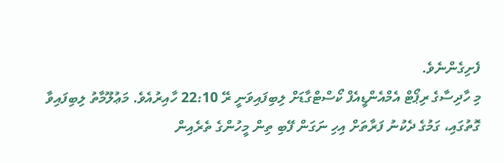ފެށިގެންނެވެ.
މި ހާދިސާގެ ރިޕޯޓް އެމްއެންޑީއެފް ކޯސްޓްގާޑަށް ލިބިފައިވަނީ ރޭ 22:10 ހާއިރުއެވެ. މަޢުލޫމާތު ލިބިފައިވާ ގޮތުގައި، ގަމުގެ ދެކުނު ފަރާތަށް އިހި ނަގަން ފޭބި ތިން މީހުންގެ ތެރެއިން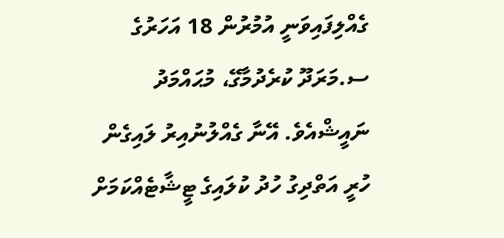ގެއްލިފައިވަނީ އުމުރުން 18 އަހަރުގެ ސ.މަރަދޫ ކުރެދުމާގޭ، މުޙައްމަދު ނައީޝްއެވެ. އޭނާ ގެއްލުނުއިރު ލައިގެން ހުރީ އަތްދިގު ހުދު ކުލައިގެ ޓީޝާޓެއްކަމަށް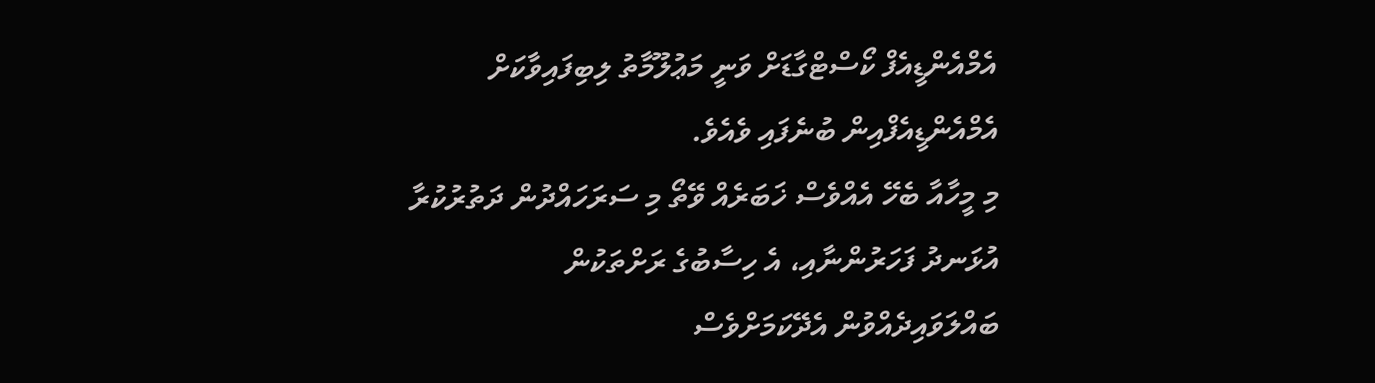އެމްއެންޑީއެފް ކޯސްޓްގާޑަށް ވަނީ މަޢުލޫމާތު ލިބިފައިވާކަށް އެމްއެންޑީއެފްއިން ބުނެފައި ވެއެވެ.
މި މީހާއާ ބެހޭ އެއްވެސް ޚަބަރެއް ވޭތޯ މި ސަރަހައްދުން ދަތުރުކުރާ އުޅަނދު ފަހަރުންނާއި، އެ ހިސާބުގެ ރަށްތަކުން ބައްލަވައިދެއްވުން އެދޭކަމަށްވެސް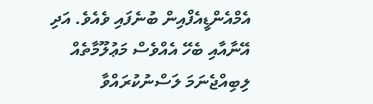އެމްއެންޑީއެފްއިން ބުނެފައި ވެއެވެ. އަދި އޭނާއާއި ބެހޭ އެއްވެސް މަޢުލޫމާތެއް ލިބިއްޖެނަމަ ލަސްނުކުރައްވާ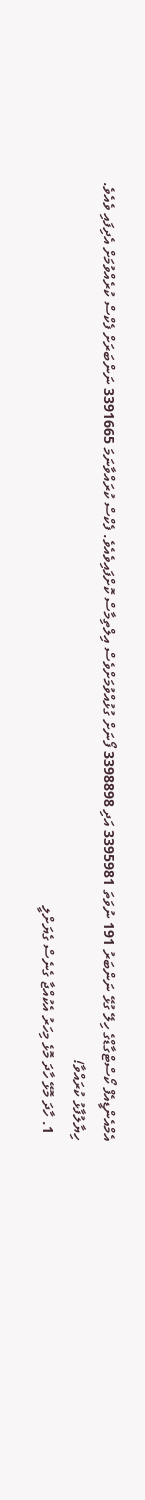އެމްއެންޑީއެފް ކޯސްޓްގާޑްގެ ހިލޭ ގުޅޭ ނަންބަރު 191 ނުވަތަ 3395981 އަދި 3398898 ފޯނަށް ގުޅުއްވުމަށްވެސް އިލްތިމާސް ކޮށްފައިވެއެވެ. ފެކްސް ކުރައްވާނަމަ 3391665 ނަންބަރަށް ފެކްސް ކުރެއްވުމަށް އެދިފައި ވެއެވެ.
ހިޔާލުފާޅު ކުރައްވާ!
  1. ހާދަ މޮޅޭ ހާދަ މޮޅެ މިހަރު އެކުއްޖާ ގެނެސް ގެޔަށްލީ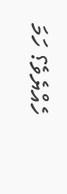ހެއްޔެވެ؟ ހަމަ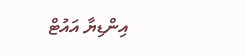އިންޑިޔާ އައުޓް